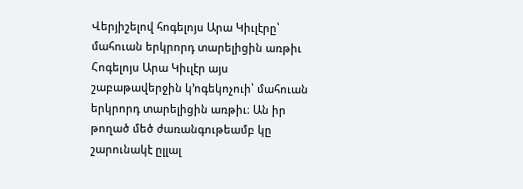Վերյիշելով հոգելոյս Արա Կիւլէրը՝ մահուան երկրորդ տարելիցին առթիւ
Հոգելոյս Արա Կիւլէր այս շաբաթավերջին կ՚ոգեկոչուի՝ մահուան երկրորդ տարելիցին առթիւ։ Ան իր թողած մեծ ժառանգութեամբ կը շարունակէ ըլլալ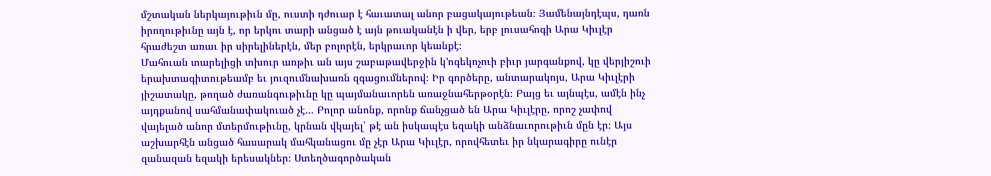մշտական ներկայութիւն մը, ուստի դժուար է հաւատալ անոր բացակայութեան։ Յամենայնդէպս, դառն իրողութիւնը այն է, որ երկու տարի անցած է այն թուականէն ի վեր, երբ լուսահոգի Արա Կիւլէր հրաժեշտ առաւ իր սիրելիներէն, մեր բոլորէն, երկրաւոր կեանքէ։
Մահուան տարելիցի տխուր առթիւ ան այս շաբաթավերջին կ՚ոգեկոչուի բիւր յարգանքով, կը վերյիշուի երախտագիտութեամբ եւ յուզումնախառն զգացումներով։ Իր գործերը, անտարակոյս, Արա Կիւլէրի յիշատակը, թողած ժառանգութիւնը կը պայմանաւորեն առաջնահերթօրէն։ Բայց եւ այնպէս, ամէն ինչ այդքանով սահմանափակուած չէ… Բոլոր անոնք, որոնք ճանչցած են Արա Կիւլէրը, որոշ չափով վայելած անոր մտերմութիւնը, կրնան վկայել՝ թէ ան իսկապէս եզակի անձնաւորութիւն մըն էր։ Այս աշխարհէն անցած հասարակ մահկանացու մը չէր Արա Կիւլէր, որովհետեւ իր նկարագիրը ունէր զանազան եզակի երեսակներ։ Ստեղծագործական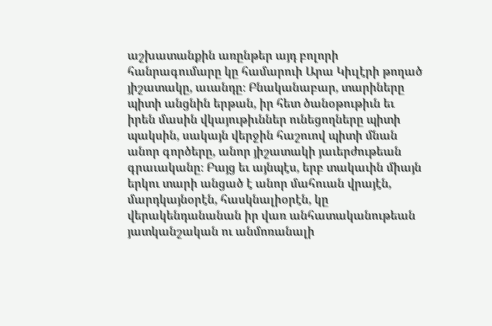աշխատանքին առընթեր այդ բոլորի հանրագումարը կը համարուի Արա Կիւլէրի թողած յիշատակը, աւանդը։ Բնականաբար, տարիները պիտի անցնին երթան, իր հետ ծանօթութիւն եւ իրեն մասին վկայութիւններ ունեցողները պիտի պակսին, սակայն վերջին հաշուով պիտի մնան անոր գործերը, անոր յիշատակի յաւերժութեան գրաւականը։ Բայց եւ այնպէս, երբ տակաւին միայն երկու տարի անցած է անոր մահուան վրայէն, մարդկայնօրէն, հասկնալիօրէն, կը վերակենդանանան իր վառ անհատականութեան յատկանշական ու անմոռանալի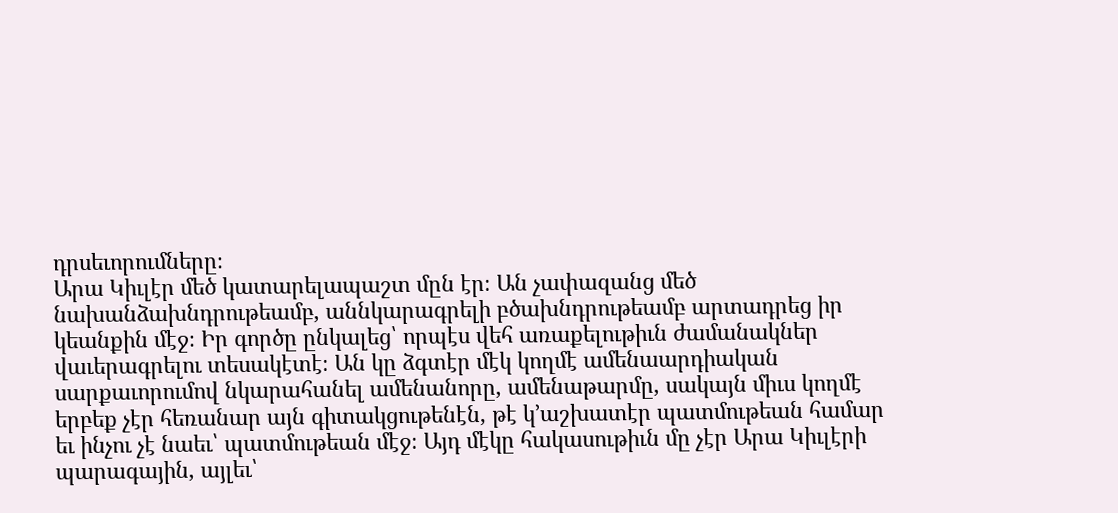դրսեւորումները։
Արա Կիւլէր մեծ կատարելապաշտ մըն էր։ Ան չափազանց մեծ նախանձախնդրութեամբ, աննկարագրելի բծախնդրութեամբ արտադրեց իր կեանքին մէջ։ Իր գործը ընկալեց՝ որպէս վեհ առաքելութիւն ժամանակներ վաւերագրելու տեսակէտէ։ Ան կը ձգտէր մէկ կողմէ ամենաարդիական սարքաւորումով նկարահանել ամենանորը, ամենաթարմը, սակայն միւս կողմէ երբեք չէր հեռանար այն գիտակցութենէն, թէ կ՚աշխատէր պատմութեան համար եւ ինչու չէ նաեւ՝ պատմութեան մէջ։ Այդ մէկը հակասութիւն մը չէր Արա Կիւլէրի պարագային, այլեւ՝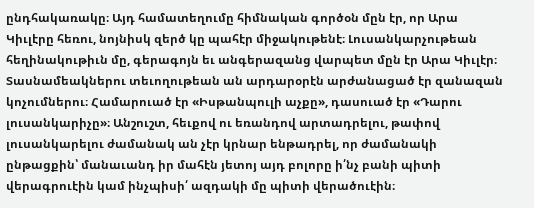ընդհակառակը։ Այդ համատեղումը հիմնական գործօն մըն էր, որ Արա Կիւլէրը հեռու, նոյնիսկ զերծ կը պահէր միջակութենէ։ Լուսանկարչութեան հեղինակութիւն մը, գերագոյն եւ անգերազանց վարպետ մըն էր Արա Կիւլէր։
Տասնամեակներու տեւողութեան ան արդարօրէն արժանացած էր զանազան կոչումներու։ Համարուած էր «Իսթանպուլի աչքը», դասուած էր «Դարու լուսանկարիչը»։ Անշուշտ, հեւքով ու եռանդով արտադրելու, թափով լուսանկարելու ժամանակ ան չէր կրնար ենթադրել, որ ժամանակի ընթացքին՝ մանաւանդ իր մահէն յետոյ այդ բոլորը ի՛նչ բանի պիտի վերագրուէին կամ ինչպիսի՛ ազդակի մը պիտի վերածուէին։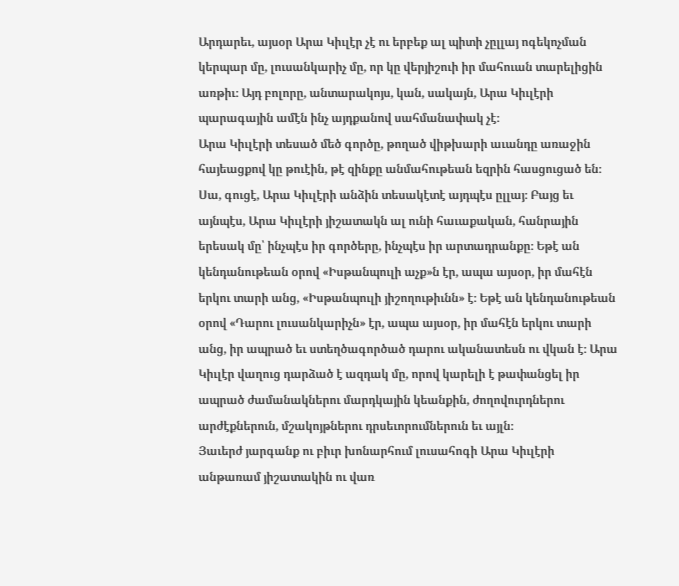Արդարեւ, այսօր Արա Կիւլէր չէ ու երբեք ալ պիտի չըլլայ ոգեկոչման կերպար մը, լուսանկարիչ մը, որ կը վերյիշուի իր մահուան տարելիցին առթիւ։ Այդ բոլորը, անտարակոյս, կան, սակայն, Արա Կիւլէրի պարագային ամէն ինչ այդքանով սահմանափակ չէ։
Արա Կիւլէրի տեսած մեծ գործը, թողած վիթխարի աւանդը առաջին հայեացքով կը թուէին, թէ զինքը անմահութեան եզրին հասցուցած են։ Սա, գուցէ, Արա Կիւլէրի անձին տեսակէտէ այդպէս ըլլայ։ Բայց եւ այնպէս, Արա Կիւլէրի յիշատակն ալ ունի հաւաքական, հանրային երեսակ մը՝ ինչպէս իր գործերը, ինչպէս իր արտադրանքը։ Եթէ ան կենդանութեան օրով «Իսթանպուլի աչք»ն էր, ապա այսօր, իր մահէն երկու տարի անց, «Իսթանպուլի յիշողութիւնն» է։ Եթէ ան կենդանութեան օրով «Դարու լուսանկարիչն» էր, ապա այսօր, իր մահէն երկու տարի անց, իր ապրած եւ ստեղծագործած դարու ականատեսն ու վկան է։ Արա Կիւլէր վաղուց դարձած է ազդակ մը, որով կարելի է թափանցել իր ապրած ժամանակներու մարդկային կեանքին, ժողովուրդներու արժէքներուն, մշակոյթներու դրսեւորումներուն եւ այլն։
Յաւերժ յարգանք ու բիւր խոնարհում լուսահոգի Արա Կիւլէրի անթառամ յիշատակին ու վառ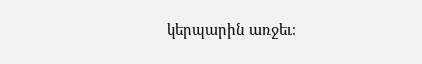կերպարին առջեւ։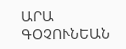ԱՐԱ ԳՕՉՈՒՆԵԱՆ